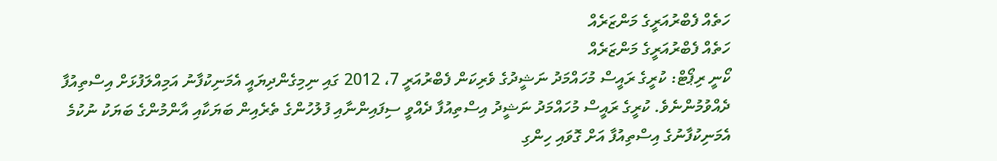ހަތެއް ފެބްރުއަރީގެ މަންޒަރެއް
ހަތެއް ފެބްރުއަރީގެ މަންޒަރެއް
ކޯނީ ރިޕޯޓް: ކުރީގެ ރައީސް މުހައްމަދު ނަޝީދުގެ ވެރިކަން ފެބްރުއަރީ 7، 2012 ގައި ނިމިގެންދިޔައީ އެމަނިކުފާނު އަމިއްލަފުޅަށް އިސްތިއުފާ ދެއްވުމުންނެވެ. ކުރީގެ ރައީސް މުހައްމަދު ނަޝީދު އިސްތިއުފާ ދެއްވީ ސިފައިންނާއި ފުލުހުންގެ ތެރެއިން ބަޔަކާއި އާންމުންގެ ބަޔަކު ނުކުމެ އެމަނިކުފާނުގެ އިސްތިއުފާ އަށް ގޮވައި ހިންގި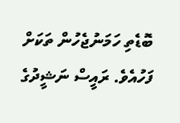ބޮޑެތި ހަމަނުޖެހުން ތަކަށް ފަހުއެވެ. ރައީސް ނަޝީދުގެ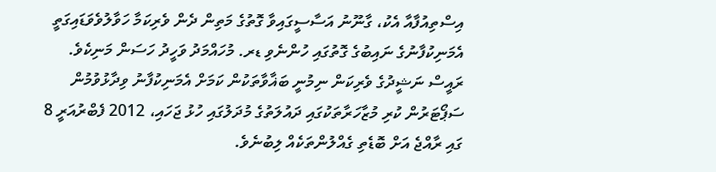އިސްތިއުފާއާ އެކު، ގާނޫނު އަސާސީގައިވާ ގޮތުގެ މަތިން ދެން ވެރިކަމާ ހަވާލުވެވަޑައިގަތީ އެމަނިކުފާނުގެ ނައިބުގެ ގޮތުގައި ހުންނެވި ޑރ. މުހައްމަދު ވަހީދު ހަސަން މަނިކެވެ. ރައީސް ނަޝީދުގެ ވެރިކަން ނިމުނީ ބަޣާވާތަކުން ކަމަށް އެމަނިކުފާނު ވިދާޅުވުމުން ސަޕޯޓަރުން ކުރި މުޒާހަރާތަކުގައި ދައުލަތުގެ މުދަލުގައި ހުޅު ޖަހައި، 2012 ފެބްރުއަރީ 8 ގައި ރާއްޖެ އަށް ބޮޑެތި ގެއްލުންތަކެއް ލިބުނެވެ.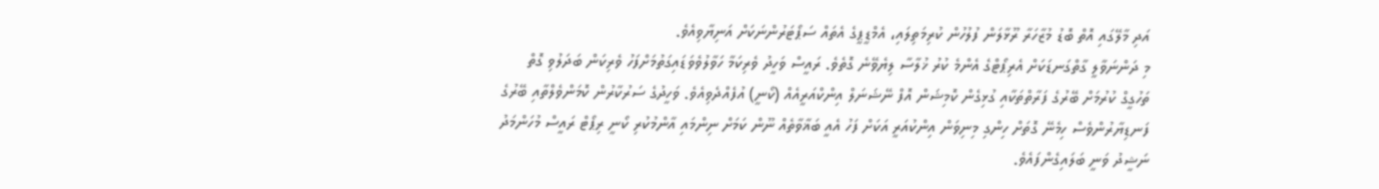އަދި މާލޭގައި އޮތް ބޮޑު މުޒާހަރާ ރޫޅާލަން ފުލުހުން ކުރިމަތިލައި، އެމްޑީޕީގެ އެތައް ސަޕޯޓަރުންނަކަށް އަނިޔާވިއެވެ.
މި ދަންނަވާލީ ގާތްގަނޑަކަށް އެރިޕޯޓްގެ އެންމެ ކުރު ޚުލާސާ ލިޔެވޭނެ ގޮތެވެ. ރައީސް ވަހީދު ވެރިކަމާ ހަވާލުވެވަޑައިގަތުމަށްފަހު ވެރިކަން ބަދަލުވި ގޮތް ތަހުގީގް ކުރުމަށް ބޭރުގެ ފަރާތްތަކާއި ގުޅިގެން ކޮމިޝަން އޮފް ނޭޝަނަލް އިންކްއަރީއެއް (ކޯނީ) އުފެއްދެވިއެވެ. ވަހީދުގެ ސަރުކާރުން ކޮމަންވެލްތާއި ބޭރުގެ ފަނޑިޔާރުންވެސް ހިމެނޭ ގޮތަށް ހިންގި މިނިވަން އިންކުއަރީ އަކަށް ފަހު އެއީ ބަޣާވާތެއް ނޫން ކަމަށް ނިންމައި އާންމުކުރި ކޯނީ ރިޕޯޓް ރައީސް މުހަންމަދު ނަޝީދު ވަނީ ބަލައިގެންފައެވެ.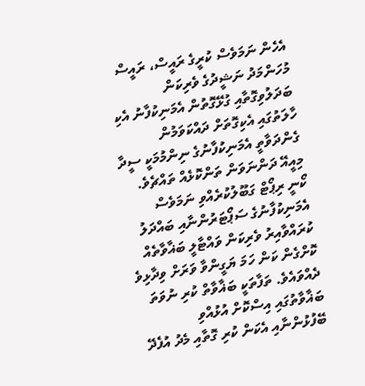އެހެން ނަމަވެސް ކުރީގެ ރައީސް، ރައީސް މުހަންމަދު ނަޝީދުގެ ވެރިކަން ބަދަލުވިގޮތާއި ގުޅޭގޮތުން އެމަނިކުފާނު އެކި ހާލަތުގައި އެކިގޮތަށް ދައްކަވަމުން ގެންދަވާތީ އެމަނިކުފާނުގެ ނިންމުމަކީ ސީދާ މިއީއޭ ދަންނަވަން ތަންކޮޅެއް ތައްޗެވެ. ކޯނީ ރިޕޯޓް ގަބޫލުކުރެއްވި ނަމަވެސް އެމަނިކުފާނުގެ ސަޕޯޓަރުންނާއި ބައްދަލު ކުރައްވާއިރު ވެރިކަން ވައްޓާލީ ބަޣާވާތެއް ކޮށްގެން ކަން ހަމަ ޔަގީންވާ ވަރަށް ވިދާޅިވެ ދެއްވައެވެ. ތަފާތަކީ ބަޣާވާތް ކުރި ނުވަތަ ބަޣާވާތުގައި އިސްކޮށް އުޅުއްވި ބޭފުޅުންނާއި އެކަން ކުރި ގޮތާއި މެދު އުފެދޭ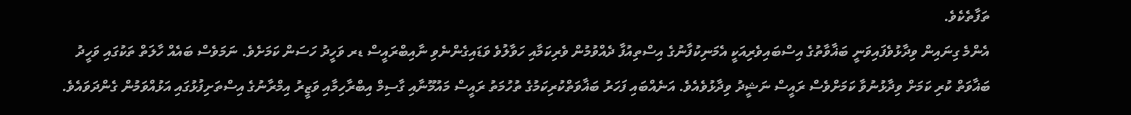ތަފާތެކެވެ.
އެންމެ ގިނައިން ވިދާޅުވެފައިވަނީ ބަޣާވާތުގެ އިސްބައިވެރިއަކީ އެމަނިކުފާނުގެ އިސްތިއުފާ ދެއްވުމުން ވެރިކަމާއި ހަވާލުވެ ވަޑައިގެންނެވި ނާއިބްރައީސް ޑރ ވަހީދު ހަސަން ކަމަށެވެ. ނަމަވެސް ބައެއް ހާލަތް ތަކުގައި ވަހީދު ބަޣާވަތް ކުރި ކަމަށް ވިދާޅުނުވާ ކަމަށްވެސް ރައީސް ނަޝީދު ވިދާޅުވެއެވެ. އަނެއްބައި ފަހަރު ބަޣާވަތްކުރިކަމުގެ ތުހުމަތު ރައީސް މައުމޫނާއި ގާސިމް އިބްރާހިމާއި ވަޒީރު އިމްރާނުގެ އިސްތަށިފުޅުގައި އަޅުއްވަމުން ގެންދަވައެވެ.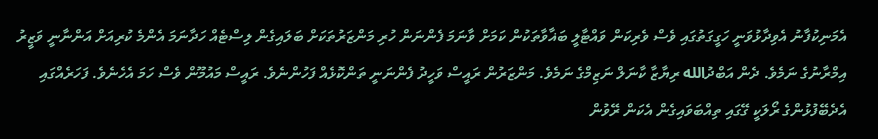އެމަނިކުފާނު އެވިދާޅުވަނީ ހަގީގަތުގައި ވެސް ވެރިކަން ވައްޓާލީ ބަޣާވާތަކުން ކަމަށް ވާނަމަ ފެންނަން ހުރި މަންޒަރުތަކަށް ބަލައިގެން ލިސްޓެއް ހަދާނަމަ އެންމެ ކުރިއަށް އަންނާނީ ވަޒީރު އިމްރާނުގެ ނަމެވެ. ދެން އަބްދުالله ރިޔާޒާ ކާނަލް ނަޒިމްގެ ނަމެވެ. މަންޒަރުން ރައީސް ވަހީދު ފެންނަނީ ތަންކޮޅެއް ފަހުންނެވެ. ރައީސް މައުމޫން ވެސް ހަމަ އެހެނެވެ. ފަހަރެއްގައި އެދެބޭފުޅުންގެ ރޯލަކީ ގޭގައި ތިއްބަވައިގެން އެކަން ރޭވުން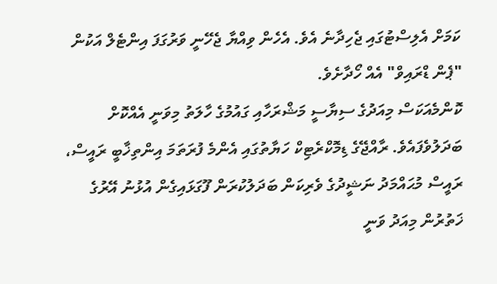ކަމަށް އެލިސްޓުގައި ޖެހިދާނެ އެވެ. އެހެން ވިއްޔާ ޖެހޭނީ ވަރުގަފަ އިންޓެލް އަކުން "ޕެން ޑްރައިވް" އެއް ހޯދާށެވެ.
ކޮންމެއަކަސް މިއަދުގެ ސިޔާސީ މަޝްރަހާއި ގައުމުގެ ހާލަތު މިވަނީ އެއްކޮށް ބަދަލުވެފައެވެ. ރާއްޖޭގެ ޑިމޮކްރެޓިކް ހަޔާތުގައި އެންމެ ފުރަތަމަ އިންތިޚާބީ ރައީސް، ރައީސް މުޙައްމަދު ނަޝީދުގެ ވެރިކަން ބަދަލުކުރަން ފޫގަޅައިގެން އުޅުނު އޭރުގެ ޚަތުރުން މިއަދު ވަނީ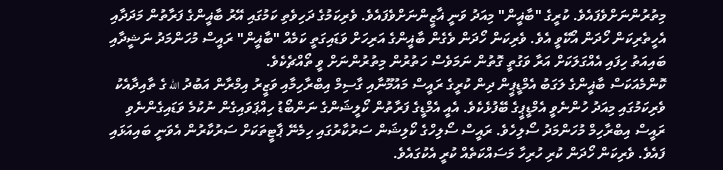މިތުރުންނަށްވެފައެވެ. ކުރީގެ "ބާޣީން" މިއަދު ވަނީ ޣާޒީންނަށްވެފައެވެ. ވެރިކަމުގެ ދަހިވެތި ކަމުގައި އޭރު ބާޣީންގެ ފަރާތުން މަދަދާއި އެހީތެރިކަން ހޯދަން އޯކޭވީ އެވެ. ވެރިކަން ހޯދަން ވެގެން ބާޣީންގެ އަރިހަށް ވަޑައިގަތީ ކަމެއް "ބާޣީން" ރައީސް މުހަންމަދު ނަޝީދާއި ބައިއަތު ހިފައި އެއްގަލަކަށް އަރާ ވަގުތީ ގޮތުން ނަމަވެސް ހަތުރުން މިތުރުންނަށް ވީ ތޯއްޗެކެވެ.
ކޮންމެއަކަސް ބާޣީންގެ ލަގަބު އެމްޑީޕީން ދިން ކުރީގެ ރައީސް މައުމޫނާއި ގާސިމް އިބްރާހިމާއި ވަޒީރު އިމްރާން އަބުދު الله ގެ ތާއިދާއެކު ވެރިކަމުގައި މިއަދު ހުންނެވީ އެމްޑީޕީގެ ބޭފުޅެކެވެ. އެއީ އެމްޑީގެ ފަރާތުން ކޯލީޝަންގެ ނަންބޯޑު ހިއްޕަވައިގެން ނުކުމެ ވަޑައިގެންނެވި ރައީސް އިބްރާހިމް މުހަންމަދު ސޯލިހެވެ. ރައީސް ސޯލިހްގެ ކޯލިޝަން ސަރުކާރުގައި ހިމެނޭ ޕާޓީތަކަށް ސަރުކާރުން އެވަނީ ބައިއަޅައި ފައެވެ. ވެރިކަން ހޯދަން ކުރި ހުރިހާ މަސައްކަތެއް ކުރީ އެކުގައެވެ.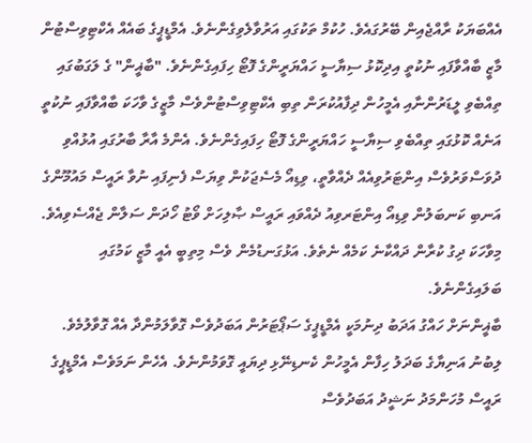އެއްބަޔަކު ރާއްޖެއިން ބޭރުގައެވެ. ހުކުމް ތަކުގައި އަރުވާލެވިގެންނެވެ. އެމްޑީޕީގެ ބައެއް އެކްޓިވިސްޓުން މާޒީ ބާއްވާފައި ނުކުތީ އިދިކޮޅު ސިޔާސީ ހައްޔަރީންގެ ފޮޓޯ ހިފައިގެންނެވެ. "ބާޣީން" ގެ ލަގަބުގައި ތިއްބެވި ލީޑަރުންނާއި އެމީހުން ދިފާއުކުރަން ތިބި އެކްޓިވިސްޓުންވެސް މާޒީގެ ވާހަކަ ބާއްވާފައި ނުކުތީ އަނެއް ކޮޅުގައި ތިއްބެވި ސިޔާސީ ހައްޔަރީންގެ ފޮޓޯ ހިފައިގެންނެވެ. އެންމެ އާރާ ބާރުގައި އުޅުއްވި ދުވަސްވަރުވެސް އިންޓަރުވިއެއް ދެއްވާތީ، ވިޑިއޯ މެސެޖަކުން ވިޔަސް ފެނިފައި ނުވާ ރައީސް މައުމޫންގެ އަނބި ކަނބަލުން ވިޑިއޯ އިންޓަރވިއު ދެއްވައި ރައީސް ޞާލިހަށް ވޯޓު ހޯދަން ސަލާން ޖެއްސެވިއެވެ. މިވާހަކަ ދިގު ކުރާން ދައްކާނެ ކަމެއް ނެތެވެ. އަޅުގަނޑުމެން ވެސް މިތިބީ އެއީ މާޒީ ކަމުގައި ބަލައިގެންނެވެ.
ބާޣީންނަށް ހައްގު އަދަބު ދިނުމަކީ އެމްޑީޕީގެ ސަޕޯޓަރުން އަބަދުވެސް ގޮވާލަމުންދާ އެއް ގޮވާލުމެވެ. ލިބުނު އަނިޔާގެ ބަދަލު ހިފާން އެމީހުން ކެނޑިނޭޅި ދިޔައީ ގޮވަމުންނެވެ. އެހެން ނަމަވެސް އެމްޑީޕީގެ ރައީސް މުހަންމަދު ނަޝީދު އަބަދުވެސް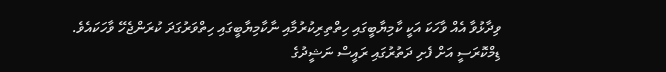ވިދާޅުވާ އެއް ވާހަކަ އަކީ ކާމިޔާބީގައި ހިތްތިރިކުރުމާއި ނާކާމިޔާބީގައި ހިތްވަރުގަދަ ކުރަންޖެހޭ ވާހަކައެވެ.
ޑިމްކޮރަސީ އަށް ފެށި ދަތުރުގައި ރައީސް ނަޝީދުގެ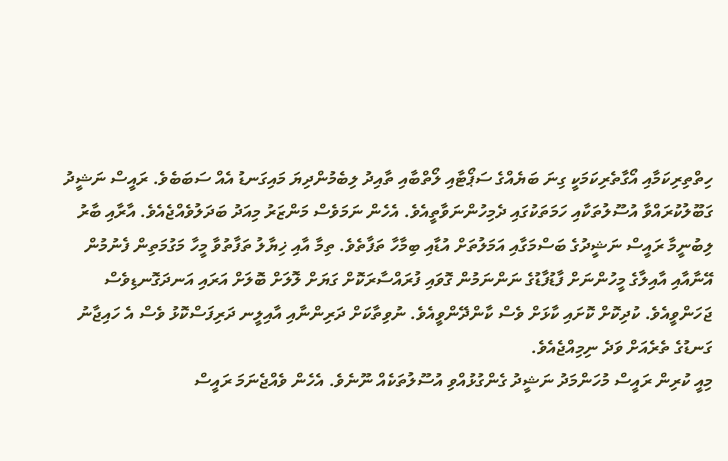ހިތްތިރިކަމާއި އޯގާތެރިކަމަކީ ގިނަ ބަޔެއްގެ ސަޕޯޓާއި ލޯތްބާއި ތާއިދު ލިބެމުންދިޔަ މައިގަނޑު އެއް ސަބަބެވެ. ރައީސް ނަޝީދު ގަބޫލުކުރައްވާ އުސޫލުތަކާއި ހަމަތަކުގައި ދެމިހުންނަވާތީއެވެ. އެހެން ނަމަވެސް މަންޒަރު މިއަދު ބަދަލުވެއްޖެއެވެ. އާރާއި ބާރު ލިބުނީމާ ރައީސް ނަޝީދުގެ ބަސްމަގާއި އަމަލުތަށް އުޑާއި ބިމާހާ ތަފާތެވެ. ތިމާ އާއި ޚިޔާލު ތަފާތުވާ މީހާ މަގުމަތިން ފެނުމުން އޭނާއާއި އާއިލާގެ މީހުންނަށް ފާޑުފާޑުގެ ނަންނަމުން ގޮވައި ފުރައްސާރަކޮށް ގަޔަށް ލޮލަށް ބޮލަށް އަރައި އަނދަގޮނޑިވެސް ޖަހަންވީއެވެ. ކުދިކޮށް ކޮށައި ކާޅަށް ވެސް ކާންދޭންވީއެވެ. ނުވިތާކަށް ދަރިންނާއި އާއިލީނ ދަރިފަސްކޮޅު ވެސް އެ ހައިޖާނު ގަނޑުގެ ތެރެއަށް ވަދެ ނިމިއްޖެއެވެ.
މިއީ ކުރިން ރައީސް މުހަންމަދު ނަޝީދު ގެންގުޅުއްވި އުސޫލުތަކެއް ނޫނެވެ. އެހެން ވެއްޖެނަމަ ރައީސް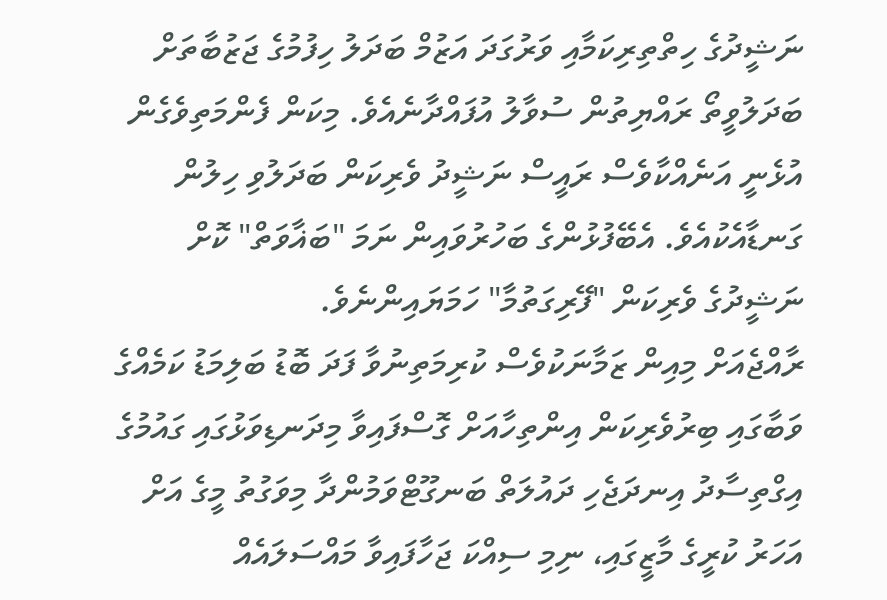ނަޝީދުގެ ހިތްތިރިކަމާއި ވަރުގަދަ އަޒުމް ބަދަލު ހިފުމުގެ ޖަޒުބާތަށް ބަދަލުވީތޯ ރައްޔިތުން ސުވާލު އުފައްދާނެއެވެ. މިކަން ފެންމަތިވެގެން އުޅެނީ އަނެއްކާވެސް ރައީސް ނަޝީދު ވެރިކަން ބަދަލުވި ހިލުން ގަނޑާއެކުއެވެ. އެބޭފުޅުންގެ ބަހުރުވައިން ނަމަ "ބަޣާވަތް" ކޮށް ނަޝީދުގެ ވެރިކަން "ފޭރިގަތުމާ" ހަމަޔައިންނެވެ.
ރާއްޖެއަށް މިއިން ޒަމާނަކުވެސް ކުރިމަތިނުވާ ފަދަ ބޮޑު ބަލިމަޑު ކަމެއްގެ ވަބާގައި ބިރުވެރިކަން އިންތިހާއަށް ގޮސްފައިވާ މިދަނޑިވަޅުގައި ގައުމުގެ އިގްތިސާދު އިނދަޖެހި ދައުލަތް ބަނގޫޓްވަމުންދާ މިވަގުތު މީގެ އަށް އަހަރު ކުރީގެ މާޒީގައި، ނިމި ސިއްކަ ޖަހާފައިވާ މައްސަލައެއް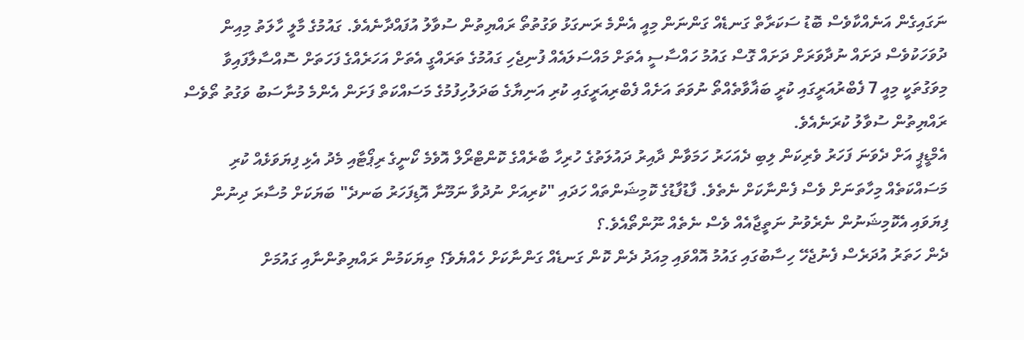ނަގައިގެން އަނެއްކާވެސް ބޮޑު ސަކަރާތް ގަނޑެއް ގަންނަން މިއީ އެންމެ ރަނގަޅު ވަގުތުތޯ ރައްޔިތުން ސުވާލު އުފައްދާނެއެވެ. ގައުމުގެ މާލީ ހާލަތު މިއިން ދުވަހަކުވެސް ދަށައް ނުދާވަރަށް ދަށައް ގޮސް ގައުމު ހައްސާސީ އެތަށް މައްސަލައެއް ފުނިޖެހި ގައުމުގެ ތަރައްގީ އެތަށް އަހަރެއްގެ ފަހަތަށް ސޮއްސާލާފައިވާ މިވަގުތަކީ މިއީ 7 ފެބްރުއަރީގައި ކުރީ ބަޣާވާތެއްތޯ ނުވަތަ އަށެއް ފެބްރިއަރީގައި ކުރި އަނިޔާގެ ބަދަލުހިފުމުގެ މަސައްކަތް ފަށަން އެންމެ މުނާސަބު ވަގުތު ތޯވެސް ރައްޔިތުން ސުވާލު ކުރަނެއެވެ.
އެމްޑީޕީ އަށް ދެވަނަ ފަހަރު ވެރިކަން ލިބި ދެއަހަރު ހަމަވާން ދާއިރު ދައުލަތުގެ ހުރިހާ ބާރެއްގެ ކޮންޓްރޯލް އޮވެމެ ކޯނީގެ ރިޕޯޓާއި މެދު އެޅި ފިޔަވަޅެއް ކުރި މަސައްކަތެއް މިހާތަނަށް ވެސް ފެންނާކަށް ނެތެވެ. ފާޑުފާޑުގެ ކޮމިޝަންތައް ހަދައި "ކުރިއަށް ނުދުވާ ނަމޫނާ އޮޑިފަހަރު ބަނދެ" ބަޔަކަށް މުސާރަ ދިނުން ފިޔަވައި އެކޮމިޝަނުން ނެރެވުނު ނަތީޖާއެއް ވެސް ނެތެއް ނޫންތޯއެވެ.؟
ދެން ހަތަރު އުދަރެސް ފެނުޖެހޭ ހިސާބުގައި ގައުމު އޮއްވައި މިއަދު ދެން ކޮން ގަނޑެއް ގަންނާކަށް ހެއްޔެވެ؟ ތިޔަކަމުން ރައްޔިތުންނާއި ގައުމަށް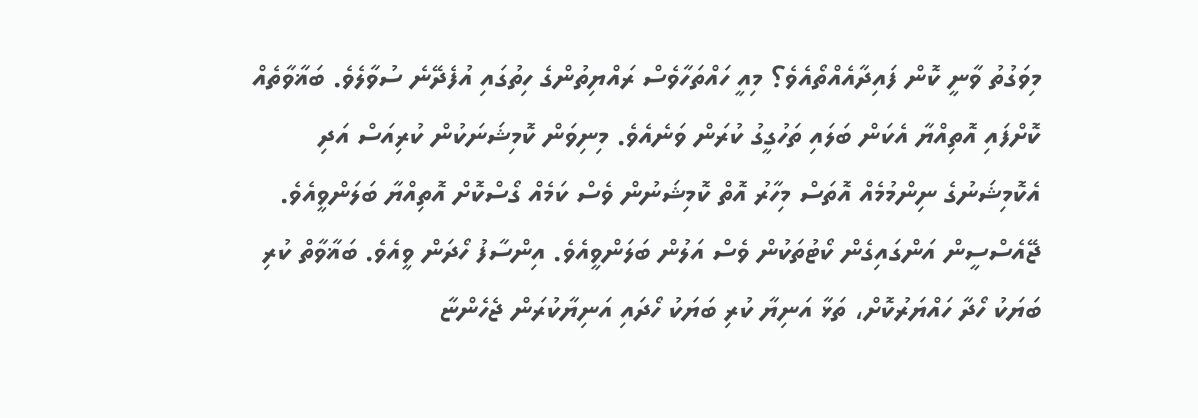މިވަގުތު ވާނީ ކޮން ފައިދާއެއްތޯއެވެ؟ މިއީ ހައްތަހާވެސް ރައްޔިތުންގެ ހިތުގައި އުފެދޭނެ ސުވާލެވެ. ބަޣާވާތެއް ކޮށްފައި އޮތިއްޔާ އެކަން ބަލައި ތަހުގީގު ކުރަން ވަނެއެވެ. މިނިވަން ކޮމިޝަނަކުން ކުރިއަސް އަދި އެކޮމިޝަނުގެ ނިންމުމެއް އޮތަސް މިހާރު އޮތް ކޮމިޝަނުން ވެސް ކަމެއް ގޯސްކޮށް އޮތިއްޔާ ބަލަންވީއެވެ. ޖޭއެސްސީން އަންގައިގެން ކޯޓުތަކުން ވެސް އަލުން ބަލަންވީއެވެ. އިންސާފު ހޯދަން ވީއެވެ. ބަޣާވާތް ކުރި ބަޔަކު ހޯދާ ހައްޔަރުކޮށް، ތަޅާ އަނިޔާ ކުރި ބަޔަކު ހޯދައި އަނިޔާކުރަން ޖެހެންޏާ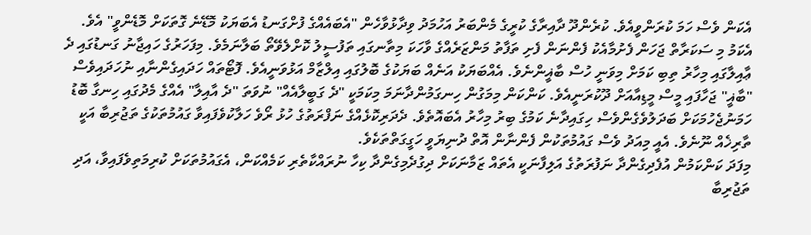އެކަން ވެސް ހަމަ ކުރަންވީއެވެ. ކުރެންދޫ ދާއިރާގެ ކުރީގެ މެންބަރު އަހުމަދު ވިދާޅުވާހެން "އެބައެއްގެ ފުށްގަނޑު އެބަޔަކު މޮޑޭނެ ގޮތަކަށް މޮޑެންވީ" އެވެ.
އެކަމު މި ސަކަރާތް ޖަހަން ފެށުމާއެކު ފެންނަން ފެށި ތަފާތު މަންޒަރެއްގެ ވާހަކަ މިތާނގައި ތަފުސީލު ކޮށްލެވޭތޯ ބަލާނަމެވެ. މިފަހަރުގެ ހައިޖާނު ގަނޑުގައި ދެ ޢާއިލާގައި މިހާރު ތިބި ކަމަށް މިވަނީ ހުސް ބާޣީންނެވެ. އެއްބަޔަކު އަނެއް ބަޔަކުގެ ބޮލުގައި އިލްޒާމް އަޅުވަނީއެވެ. ފޮޓޯތައް ހަދައިގެންނާއި ނުހަދައިވެސް "ބާޣީ" ޖަހާފައި މީސް މީޑިއާއަށް ދޫކުރަނީއެވެ. ކަންކަން މިމަގުން ހިނގަމުންދާނަމަ މިކަމަކީ "ދެ ގަބީލާއެއް" ނުވަތަ "ދެ އާއިލާ" އެއްގެ މެދުގައި ހިނގާ ބޮޑު ހަމަނުޖެހުމަކަށް ބަދަލުވެގެންވެސް ހިގައިދާނެ ކަމުގެ ބިރު މިހާރު އެބައޮތެވެ. ދެދަރިކޮޅެއްގެ ނަފްރަތުގެ ހުޅު ރޯވެ ހަލާކުވެފައިވާ ގައުމުތަކުގެ ތަޖުރިބާ އަކީ ތާރިޚެއް ނޫނެވެ. އެއީ މިއަދު ވެސް ގައުމުތަކުން ފެންނާން އޮތް ދުނިޔަވީ ހަގީގަތްތަކެވެ.
މިފަދަ ކަންކަމުން އުފެދިގެންދާ ނަފުރަތުގެ އަލިފާނަކީ އެތައް ޒަމާނަކަށް ދިގުދެމިގެންދާ ކިހާ ނުރައްކާތެރި ކަމެއްކަން، އެގައުމުތަކަށް ކުރިމަތިވެފައިވާ، އަދި ތަޖުރިބާ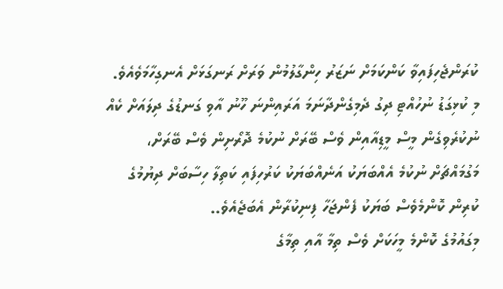ކުރަންޖެހިފައިވާ ކަންކަމަށް ނަޒަރު ހިންގާލުމުން ވަރަށް ރަނގަޅަށް އެނގިހާމަވެއެވެ. މި ކުޅިގަޑު ނުހުއްޓި ދިގު ދެމިގެންދާނަމަ އަރައިންނަ ހޫނު އާވި ގަނޑުގެ ދިލައަށް ކެއް ނުކުރެވިގެން މީސް މީޑިއާއިން ވެސް ބޭރަށް ނުކުމެ ދޮރޯށިން ވެސް ބޭރަށް، މަގުމައްޗަށް ނުކުމެ އެއްބަޔަކު އަނެއްބަޔަކު ކަރުހިފައި ކަތިލާ ހިސާބަށް ދިޔުމުގެ ކުރިން ކޮންމެވެސް ބަޔަކު ފެންޖަހާ ފިނިކުރާން އެބަޖެއެވެ..
މިގައުމުގެ ކޮންމެ މީހަކަށް ވެސް ތިމާ އާއި ތިމާގެ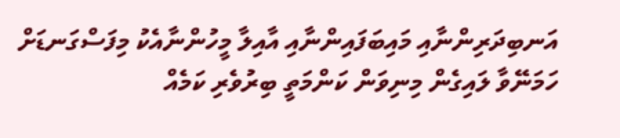އަނބިދަރިންނާއި މައިބަފައިންނާއި އާއިލާ މީހުންނާއެކު މިފަސްގަނޑަށް ހަމަނޭވާ ލައިގެން މިނިވަން ކަންމަތީ ބިރުވެރި ކަމެއް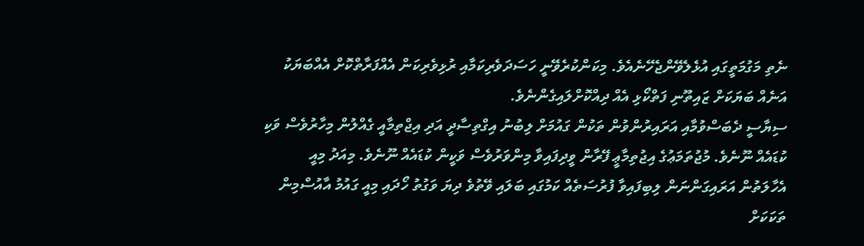ނެތި މަގުމަތީގައި އުޅެލެވޭންޖެހޭނެއެވެ. މިކަންކުރެވޭނީ ހަސަދަވެރިކަމާއި ރުޅިވެރިކަން އެއްފަރާތްކޮށް އެއްބަޔަކު އަނެއް ބަޔަކަށް ޒައިތޫނި ފަތްކޯޅި އެއް ދިއްކޮށްލައިގެންނެވެ.
ސިޔާސީ ދެބަސްވުމާއި އަރައިރުންވުން ތަކުން ގައުމަށް ލިބުނު އިގްތިސާދީ އަދި އިޖްތިމާއީ ގެއްލުން މިހާރުވެސް ވަކި ކުޑައެއް ނޫނެވެ. މުޖުތަމަޢުގެ އިޖުތިމާޢީ ފޭރާން ވީދިފައިވާ މިންވަރުވެސް ވަކީން ކުޑައެއް ނޫނެވެ. މިއަދު މިއީ އެހާލަތުން އަރައިގަންނަން ލިބިފައިވާ ފުރުސަތެއް ކަމުގައި ބަލައި ވޭތުވެ ދިޔަ ވަގުތު ހޯދައި މިއީ ގައުމު އާއުސްމިން ތަކަކަށް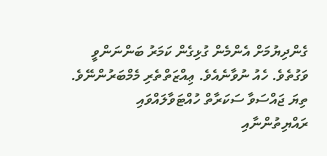ގެންދިޔުމަށް އެންމެން ގުޅިގެން ކަމަރު ބަންނަންވީ ވަގުތެވެ. ހެއު ނުވާނެއެވެ. ޢިއްޒަތްތެރި މެމްބަރުންނޭވެ. ތިޔަ ޖައްސަވާ ސަކަރާތް ހުއްޓަވާލައްވައި ރައްޔިތުންނާއި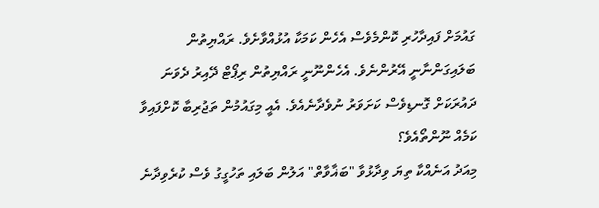ގައުމަށް ފައިދާހުރި ކޮންމެވެސް އެހެން ކަމަކާ އުޅުއްވާށެވެ. ރައްޔިތުން ބަލައިގަންނާނީ އޭރުންނެވެ. އެހެންނޫނީ ރައްޔިތުން ރިޕޯޓް ދޭއިރު ދެވަނަ ދައުރަކަށް ގޮނޑިވެސް ކަށަވަރު ނުވެދާނެއެވެ. އެއީ މިގައުމުން ތަޖުރިބާ ކޮށްފައިވާ ކަމެއް ނޫންތޯއެވެ؟
މިއަދު އަނެއްކާ ތިޔަ ވިދާޅުވާ "ބަޣާވާތް" އަލުން ބަލައި ތަހުގީގު ވެސް ކުރެވިދާނެ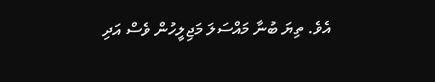އެވެ. ތިޔަ ބުނާ މައްސަލަ މަޖިލީހުން ވެސް އަދި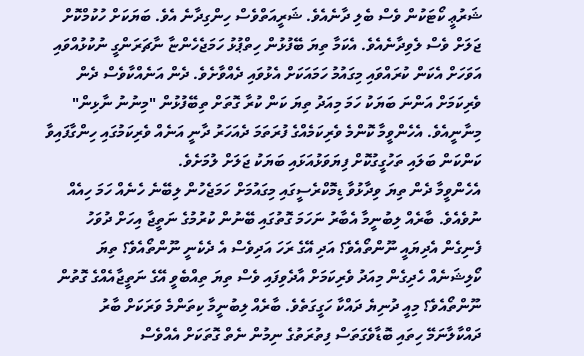ޝަރުޢީ ކޯޓަކުން ވެސް ބެލި ދާނެއެވެ. ޝަރީއަތްވެސް ހިންގިދާނެ އެވެ. ބަޔަކަށް ހުކުމްކޮށް ޖަލަށް ވެސް ލެވިދާނެއެވެ. އެކަމާ ތިޔަ ބޭފުޅުން ހިތްޕުޅު ހަމަޖެހެންޏާ ނާޗަރަންގީ ނުކުޅުއްވައި އަވަހަށް އެކަން ކުރައްވައި މިގައުމު ހަމައަކަށް އެޅުވައި ދެއްވާށެވެ. ދެން އަނެއްކާވެސް ދެން ވެރިކަމަށް އަންނަ ބަޔަކު ހަމަ މިއަދު ތިޔަ ކަން ކުރާ ގޮތަށް ތިބޭފުޅުން "މިނުނު ނާޅިން" މިނާނީއެވެ. އެހެންވީމާ ކޮންމެ ވެރިކަމެއްގެ ފުރަތަމަ ދެއަހަރު ދާނީ އަނެއް ވެރިކަމުގައި ހިންގާފައިވާ ކަންކަން ބަލައި ތަހުގީގުކޮށް ފިޔަވަޅުއަޅައި ބަޔަކު ޖަލަށް ލުމަށެވެ.
އެހެންވީމާ ދެން ތިޔަ ވިދާޅުވާ ޑިމޮކްރެސީގައި މިގައުމަށް ހަމަޖެހުން ލިބޭނެ ހެނެއް ހަމަ ހިއެއް ނުވެއެވެ. ބާރެއް ލިބުނީމާ އެބާރު ނަހަމަ ގޮތުގައި ބޭނުން ކުރުމުގެ ނަތީޖާ އިހަށް ދުވަހު ފެނިގެން އެދިޔައީ ނޫންތޯއެވެ؟ އަދި އޭގެ ރަހަ އަދިވެސް އެ ދެކެނީ ނޫންތޯއެވެ؟ ތިޔަ ކޯލިޝަނެއް ހެދިގެން މިއަދު ވެރިކަމަށް އާދެވިފައި ވެސް ތިޔަ ތިއްބެވީ އޭގެ ނަތީޖާއެއްގެ ގޮތުން ނޫންތޯއެވެ؟ މިއީ ދުނިޔެ ދައްކާ ހަގީގަތެވެ. ބާރެއް ލިބުނީމާ ކިތަންމެ ވަރަކަށް ބާރު ދައްކާލާނަމޭ ހިތައި ބޮޑާވެގަތަސް ފިތުރަތުގެ ނިމުން ނެތް ގޮތަކަށް އެއްވެސް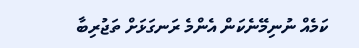ކަމެއް ނުނިމޭނެކަން އެންމެ ރަނގަޅަށް ތަޖުރިބާ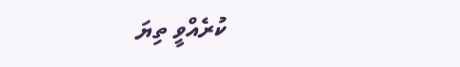ކުރެއްވީ ތިޔަ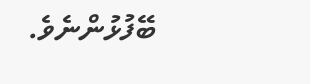ބޭފުޅުންނެވެ.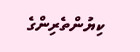ކިޔުންތެރިންގެ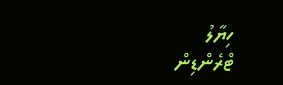ހިޔާލު
ޓްރެންޑިން